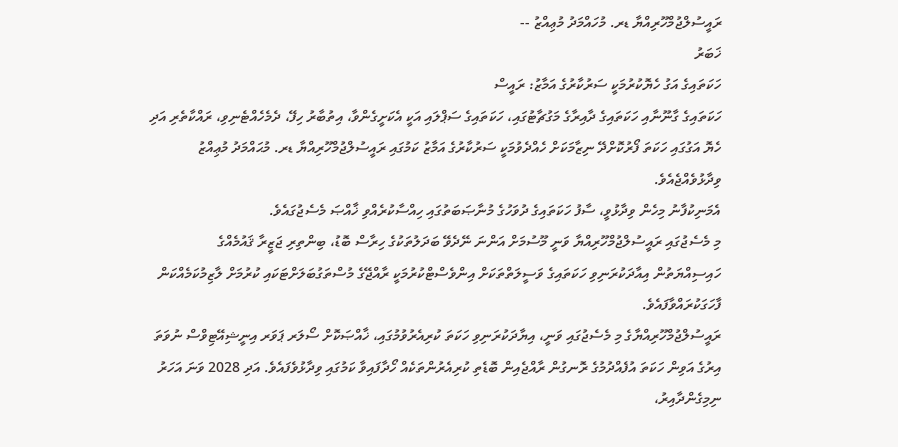ރައީސުލްޖުމްހޫރިއްޔާ ޑރ. މުހައްމަދު މުޢިއްޒު --
ޚަބަރު
ހަކަތައިގެ އަގު ހެޔޮކުރުމަކީ ސަރުކާރުގެ އަމާޒު: ރައީސް
ހަކަތައިގެ ގާނޫނާއި ހަކަތައިގެ ދާއިރާގެ މަގުޗާޓުގައި، ހަކަތައިގެ ސަޕްލައި އަކީ އެކަށީގެންވާ، އިތުބާރު ހިފޭ، ދެމެހެއްޓެނިވި، ރައްކާތެރި އަދި ހެޔޮ އަގުގައި ހަކަތަ ފޯރުކޮށްދޭ ނިޒާމަކަށް ހެއްދެވުމަކީ ސަރުކާރުގެ އަމާޒު ކަމުގައި ރައީސުލްޖުމްހޫރިއްޔާ ޑރ. މުޙައްމަދު މުޢިއްޒު ވިދާޅުވެއްޖެއެވެ.
އެމަނިކުފާނު މިހެން ވިދާޅުވީ، ސާފު ހަކަތައިގެ ދުވަހުގެ މުނާޞަބަތުގައި ހިއްސާކުރެއްވި ޚާއްޞަ މެސެޖުގައެވެ.
މި މެސެޖުގައި ރައީސުލްޖުމްހޫރިއްޔާ ވަނީ މޫސުމަށް އަންނަ ނޭދެވޭ ބަދަލުތަކުގެ ހިރާސް ބޮޑު، ބިންތިރި ޖަޒީރާ ޤައުމެއްގެ ހައިސިއްޔަތުން އިއާދަކުރަނިވި ހަކަތައިގެ ވަސީލަތްތަކަށް އިންވެސްޓްކުރުމަކީ ރާއްޖޭގެ މުސްތަގުބަލަށްޓަކައި ކުރުމަށް ލާޒިމުކަމެއްކަން ފާހަގަކުރައްވާފައެވެ.
ރައީސުލްޖުމްހޫރިއްޔާގެ މި މެސެޖުގައި ވަނީ، އިޔާދަކުރަނިވި ހަކަތަ ކުރިއެރުވުމުގައި، ޚާއްޞަކޮށް ސޯލަރ ޕަވަރ އިނީޝިއޭޓިވްސް ނުވަތަ އިރުގެ އަވިން ހަކަތަ އުފެއްދުމުގެ ރޮނގުން ރާއްޖެއިން ބޮޑެތި ކުރިއެރުންތަކެއް ހޯދާފައިވާ ކަމުގައި ވިދާޅުވެފައެވެ. އަދި 2028 ވަނަ އަހަރު ނިމިގެންދާއިރު،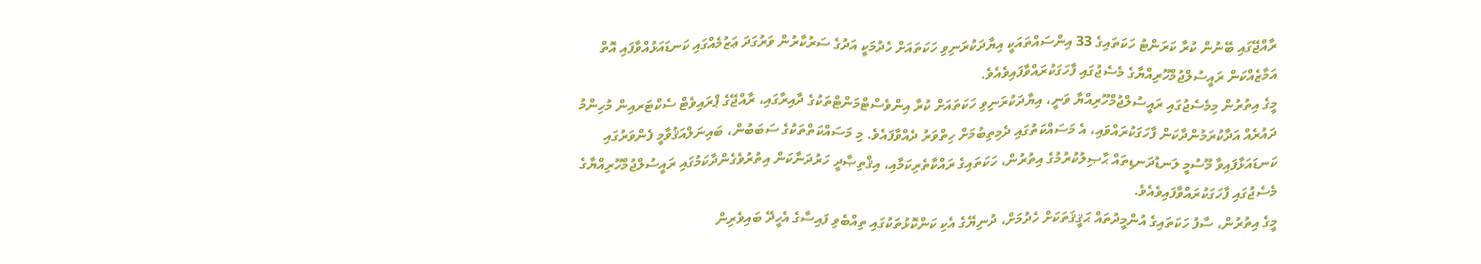ރާއްޖޭގައި ބޭނުން ކުރާ ކަރަންޓު ހަކަތައިގެ 33 އިންސައްތައަކީ އިޔާދަކުރަނިވި ހަކަތައަށް ހެދުމަކީ އަދުގެ ސަރުކާރުން ވަރުގަދަ ޢަޒުމެއްގައި ކަނޑައަޅުއްވާފައި އޮތް އަމާޒެއްކަން ރައީސުލްޖުމްހޫރިއްޔާގެ މެސެޖުގައި ފާހަގަކުރައްވާފައިވެއެވެ.
މީގެ އިތުރުން މިމެސެޖުގައި ރައީސުލްޖުމްހޫރިއްޔާ ވަނީ، އިޔާދަކުރަނިވި ހަކަތައަށް ކުރާ އިންވެސްޓްމަންޓްތަކުގެ ދާއިރާގައި، ރާއްޖޭގެ ޕްރައިވެޓް ސެކްޓަރއިން މުހިންމު ދައުރެއް އަދާކުރަމުންދާކަން ފާހަގަކުރައްވައި، އެ މަސައްކަތުގައި ދެމިތިބުމަށް ހިތްވަރު ދެއްވާފައެވެ. މި މަސައްކަތްތަކުގެ ސަބަބުން، ބައިނަލްއަޤުވާމީ ފެންވަރުގައި ކަނޑައަޅާފައިވާ މޫސުމީ ލަނޑުދަނޑިތައް ޙާޞިލުކުރުމުގެ އިތުރުން، ހަކަތައިގެ ރައްކާތެރިކަމާއި، އިޤްތިޞާދީ ހަރުދަނާކަން އިތުރުވެގެންދާކަމުގައި ރައީސުލްޖުމްހޫރިއްޔާގެ މެސެޖުގައި ފާހަގަކުރައްވާފައިވެއެވެ.
މީގެ އިތުރުން، ސާފު ހަކަތައިގެ އުންމީދުތައް ޙަޤީޤަތަކަށް ހެދުމަށް، ދުނިޔޭގެ އެކި ކަންކޮޅުތަކުގައި ތިއްބެވި ފައިސާގެ އެހީދޭ ބައިވެރިން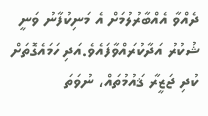ދެއްވާ އެއްބާރުލުމަށް އެ މަނިކުފާނު ވަނީ ޝުކުރު އަދާކުރައްވާފައެވެ.އަދި ހަމައެގޮތަށް ކުދި ޖަޒީރާ ޤައުމުތައް، ނުވަތަ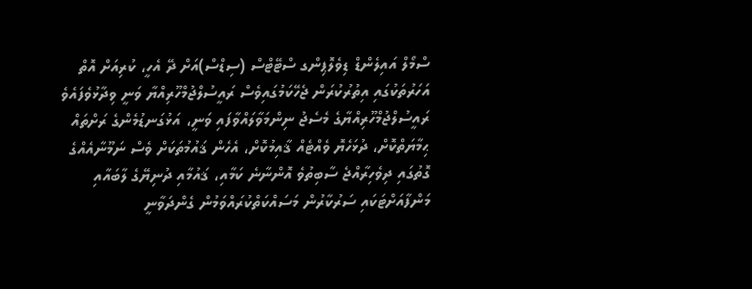ސްމޯލް އައިލެންޑް ޑިވެލޮޕިންގ ސްޓޭޓްސް (ސިޑްސް)އަށް ދޭ އެހީ، ކުރިއަށް އޮތް އަހަރުތަކުގައި އިތުރުކުރަން ޖެހޭކަމުގައިވެސް ރައީސުލްޖުމްހޫރިއްޔާ ވަނީ ވިދާޅުވެފައެވެ
ރައީސުލްޖުމްހޫރިއްޔާގެ މެސެޖު ނިންމަވާލައްވާފައި ވަނީ، އަޅުގަނޑުމެންގެ ރަށްތައް ޙިމާޔަތްކޮށް، ދުޅަހެޔޮ ވެއްޓެއް ޤާއިމުކޮށް، އެހެން ޤައުމުތަކަށް ވެސް ނަމޫނާއެއްގެ ގޮތުގައި ދިވެހިރާއްޖެ ސާބިތުވެ އޮންނާނެ ކަމާއި، ޤައުމާއި ދުނިޔޭގެ ލާބައާއި މަންފާއަށްޓަކައި ސަރުކާރުން މަސައްކަތްކުރައްވަމުން ގެންދަވާނީ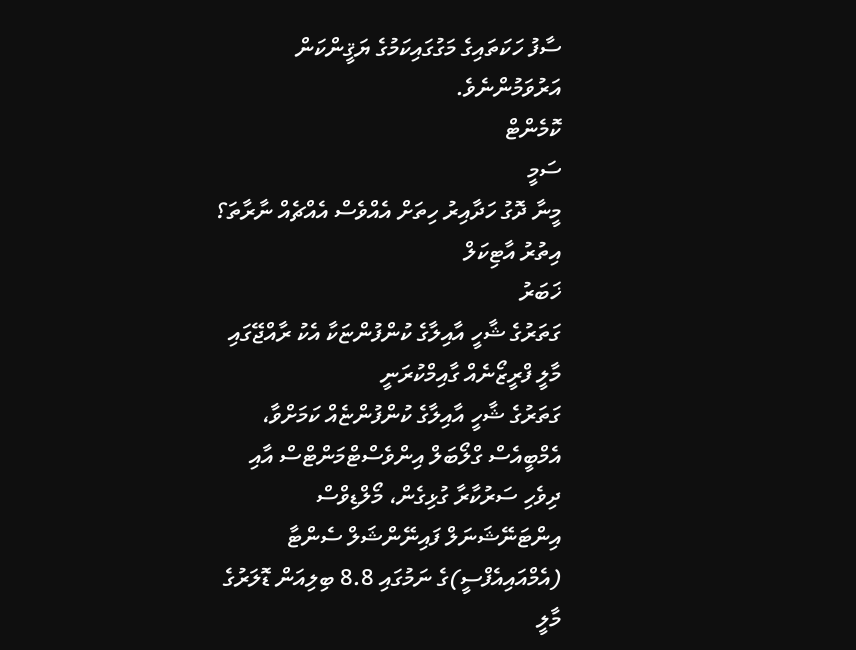ސާފު ހަކަތައިގެ މަގުގައިކަމުގެ ޔަޤީންކަން އަރުވަމުންނެވެ.
ކޮމެންޓް
ސަމީ
މީނާ ދޮގު ހަދާއިރު ހިތަށް އެއްވެސް އެއްޗެއް ނާރާތަ؟
އިތުރު އާޓިކަލް
ޚަބަރު
ގަތަރުގެ ޝާހީ އާއިލާގެ ކުންފުންޏަކާ އެކު ރާއްޖޭގައި މާލީ ފްރީޒޯނެއް ގާއިމްކުރަނީ
ގަތަރުގެ ޝާހީ އާއިލާގެ ކުންފުންޏެއް ކަމަށްވާ، އެމްބީއެސް ގްލޯބަލް އިންވެސްޓްމަންޓްސް އާއި ދިވެހި ސަރުކާރާ ގުޅިގެން، މޯލްޑިވްސް އިންޓަނޭޝަނަލް ފައިނޭންޝަލް ސެންޓާ (އެމްއައިއެފްސީ)ގެ ނަމުގައި 8.8 ބިލިއަން ޑޮލަރުގެ މާލީ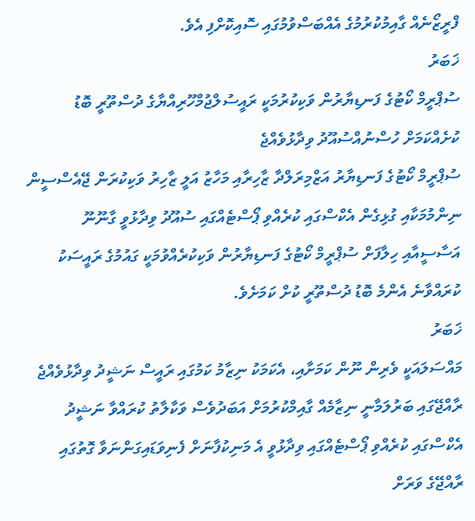ފްރީޒޯނެއް ގާއިމުކުރުމުގެ އެއްބަސްވުމުގައި ސޮއިކޮށްފި އެވެ.
ޚަބަރު
ސުޕްރީމް ކޯޓުގެ ފަނޑިޔާރުން ވަކިކުރުމަކީ ރައީސުލްޖުމްހޫރިއްޔާގެ ދުސްތޫރީ ބޮޑު ކުށެއްކަމަށް ހުސްނުއްސުއޫދު ވިދާޅުވެއްޖެ
ސުޕްރީމް ކޯޓުގެ ފަނޑިޔާރު އަޒްމިރަލްދާ ޒާހިރާއި މަހާޒު އަލީ ޒާހިރު ވަކިކުރަން ޖޭއެސްސީން ނިންމުމަކާއި ގުޅިގެން އެކްސްގައި ކުރެއްވި ޕޯސްޓެއްގައި ސުއޫދު ވިދާޅުވީ ގާނޫނޫ އަސާސީއާއި ހިލާފަށް ސުޕްރީމް ކޯޓުގެ ފަނޑިޔާރުން ވަކިކުރެއްވުމަކީ ގައުމުގެ ރައީސަކު ކުރައްވާނެ އެންމެ ބޮޑު ދުސްތޫރީ ކުށް ކަމަށެވެ.
ޚަބަރު
މައްސަލައަކީ ވެރިން ނޫން ކަމަށާއި، އެކަމަކު ނިޒާމު ކަމުގައި ރައީސް ނަޝީދު ވިދާޅުވެއްޖެ
ރާއްޖޭގައި ބަރުލަމާނީ ނިޒާމެއް ގާއިމްކުރުމަށް އަބަދުވެސް ވަކާލާތު ކުރައްވާ ނަޝީދު އެކްސްގައި ކުރެއްވި ޕޯސްޓެއްގައި ވިދާޅުވީ އެ މަނިކުފާނަށް ފެނިވަޑައިގަންނަވާ ގޮތުގައި ރާއްޖޭގެ ވަރަށް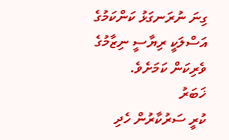ގިނަ ނުރަނގަޅު ކަންކަމުގެ އަސްލަކީ ރިޔާސީ ނިޒާމުގެ ވެރިކަން ކަމަށެވެ.
ޚަބަރު
ކުރީ ސަރުކާރުން ހެދި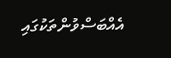އެއްބަސްވުންތަކުގައި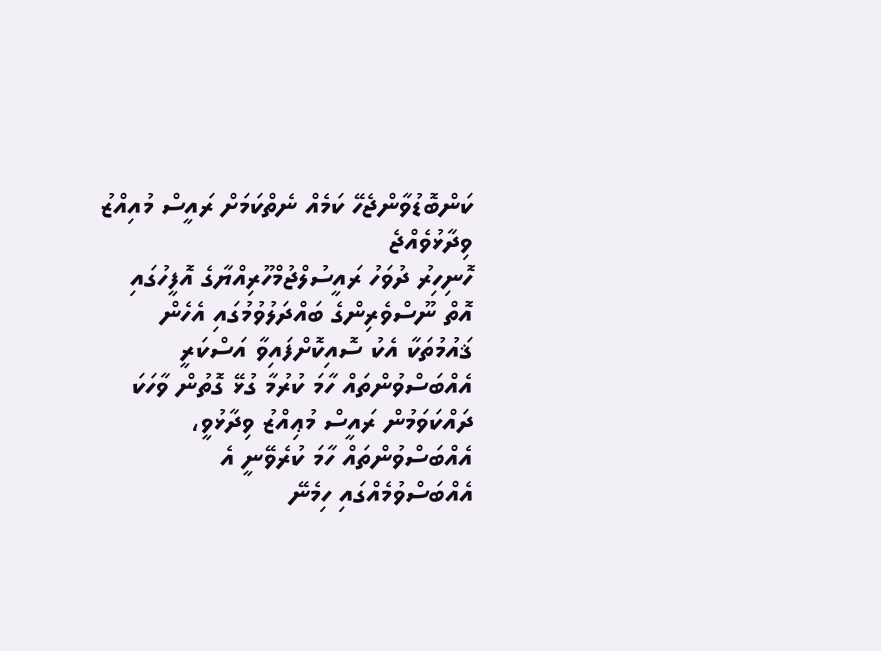ކަންބޮޑުވާންޖެހޭ ކަމެއް ނެތްކަމަށް ރައީސް މުއިއްޒު ވިދާޅުވެއްޖެ
ހޮނިހިރު ދުވަހު ރައީސުލްޖުމްހޫރިއްޔާގެ އޮފީހުގައި އޮތް ނޫސްވެރިންގެ ބައްދަލުވުމުގައި އެހެން ޤައުމުތަކާ އެކު ސޮއިކޮށްފައިވާ އަސްކަރީ އެއްބަސްވުންތައް ހާމަ ކުރުމާ ގުޅޭ ގޮތުން ވާހަކަ ދައްކަވަމުން ރައީސް މުޢިއްޒު ވިދާޅުވީ، އެއްބަސްވުންތައް ހާމަ ކުރެވޭނީ އެ އެއްބަސްވުމެއްގައި ހިމެނޭ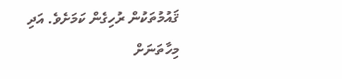ޤައުމުތަކުން ރުހިގެން ކަމަށެވެ. އަދި މިހާތަނަށް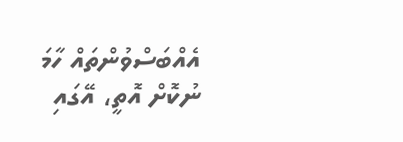އެއްބަސްވުންތައް ހާމަ ނުކޮށް އޮތީ، އޭގައި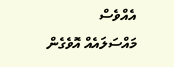އެއްވެސް މައްސަލައެއް އޮވެގެން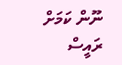ނޫން ކަމަށް ރައީސް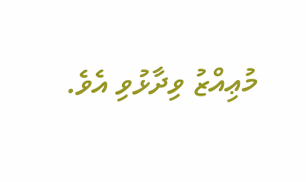މުޢިއްޒު ވިދާޅުވި އެވެ.